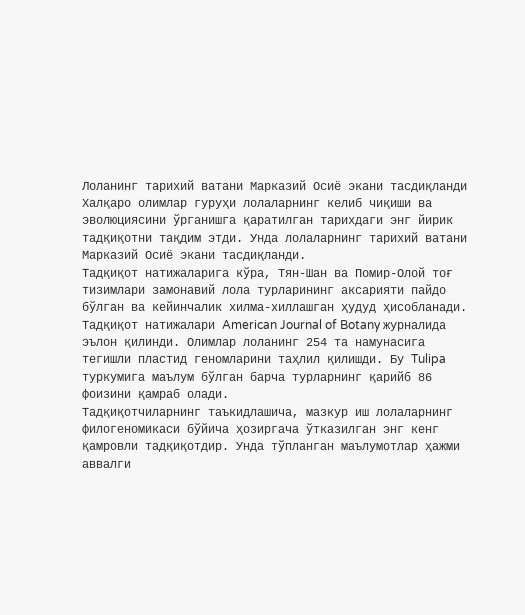Лоланинг тарихий ватани Марказий Осиё экани тасдиқланди
Халқаро олимлар гуруҳи лолаларнинг келиб чиқиши ва эволюциясини ўрганишга қаратилган тарихдаги энг йирик тадқиқотни тақдим этди. Унда лолаларнинг тарихий ватани Марказий Осиё экани тасдиқланди.
Тадқиқот натижаларига кўра, Тян-Шан ва Помир-Олой тоғ тизимлари замонавий лола турларининг аксарияти пайдо бўлган ва кейинчалик хилма-хиллашган ҳудуд ҳисобланади.
Тадқиқот натижалари American Journal of Botany журналида эълон қилинди. Олимлар лоланинг 254 та намунасига тегишли пластид геномларини таҳлил қилишди. Бу Tulipa туркумига маълум бўлган барча турларнинг қарийб 86 фоизини қамраб олади.
Тадқиқотчиларнинг таъкидлашича, мазкур иш лолаларнинг филогеномикаси бўйича ҳозиргача ўтказилган энг кенг қамровли тадқиқотдир. Унда тўпланган маълумотлар ҳажми аввалги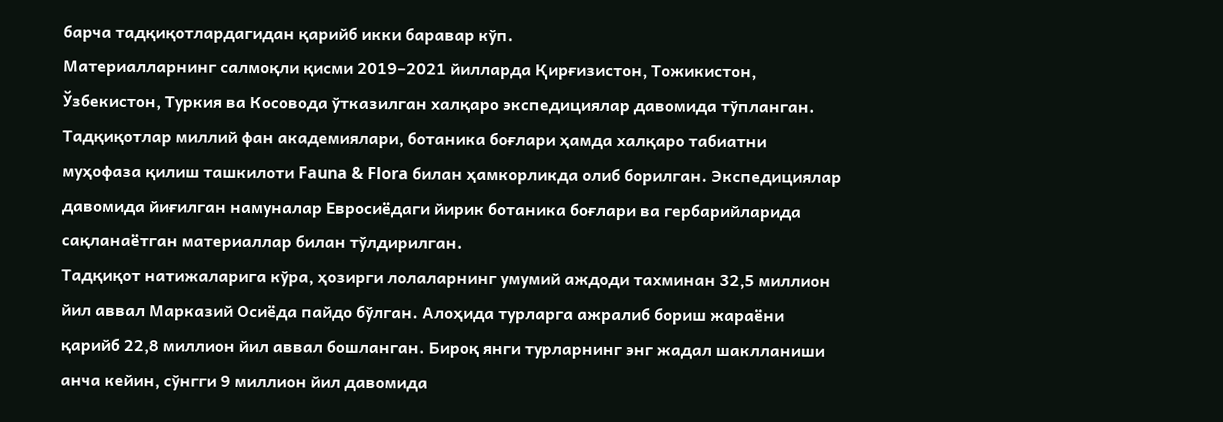барча тадқиқотлардагидан қарийб икки баравар кўп.
Материалларнинг салмоқли қисми 2019–2021 йилларда Қирғизистон, Тожикистон, Ўзбекистон, Туркия ва Косовода ўтказилган халқаро экспедициялар давомида тўпланган. Тадқиқотлар миллий фан академиялари, ботаника боғлари ҳамда халқаро табиатни муҳофаза қилиш ташкилоти Fauna & Flora билан ҳамкорликда олиб борилган. Экспедициялар давомида йиғилган намуналар Евросиёдаги йирик ботаника боғлари ва гербарийларида сақланаётган материаллар билан тўлдирилган.
Тадқиқот натижаларига кўра, ҳозирги лолаларнинг умумий аждоди тахминан 32,5 миллион йил аввал Марказий Осиёда пайдо бўлган. Алоҳида турларга ажралиб бориш жараёни қарийб 22,8 миллион йил аввал бошланган. Бироқ янги турларнинг энг жадал шаклланиши анча кейин, сўнгги 9 миллион йил давомида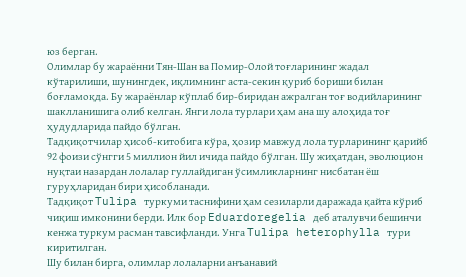юз берган.
Олимлар бу жараённи Тян-Шан ва Помир-Олой тоғларининг жадал кўтарилиши, шунингдек, иқлимнинг аста-секин қуриб бориши билан боғламоқда. Бу жараёнлар кўплаб бир-биридан ажралган тоғ водийларининг шаклланишига олиб келган. Янги лола турлари ҳам ана шу алоҳида тоғ ҳудудларида пайдо бўлган.
Тадқиқотчилар ҳисоб-китобига кўра, ҳозир мавжуд лола турларининг қарийб 92 фоизи сўнгги 5 миллион йил ичида пайдо бўлган. Шу жиҳатдан, эволюцион нуқтаи назардан лолалар гуллайдиган ўсимликларнинг нисбатан ёш гуруҳларидан бири ҳисобланади.
Тадқиқот Tulipa туркуми таснифини ҳам сезиларли даражада қайта кўриб чиқиш имконини берди. Илк бор Eduardoregelia деб аталувчи бешинчи кенжа туркум расман тавсифланди. Унга Tulipa heterophylla тури киритилган.
Шу билан бирга, олимлар лолаларни анъанавий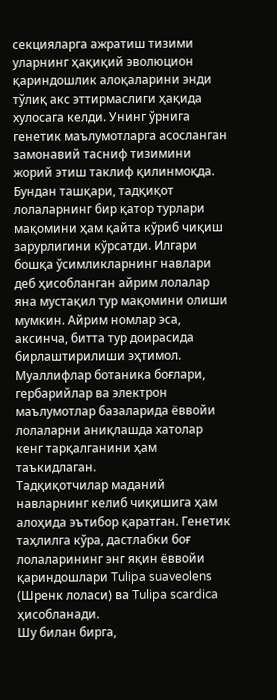секцияларга ажратиш тизими уларнинг ҳақиқий эволюцион қариндошлик алоқаларини энди тўлиқ акс эттирмаслиги ҳақида хулосага келди. Унинг ўрнига генетик маълумотларга асосланган замонавий тасниф тизимини жорий этиш таклиф қилинмоқда.
Бундан ташқари, тадқиқот лолаларнинг бир қатор турлари мақомини ҳам қайта кўриб чиқиш зарурлигини кўрсатди. Илгари бошқа ўсимликларнинг навлари деб ҳисобланган айрим лолалар яна мустақил тур мақомини олиши мумкин. Айрим номлар эса, аксинча, битта тур доирасида бирлаштирилиши эҳтимол.
Муаллифлар ботаника боғлари, гербарийлар ва электрон маълумотлар базаларида ёввойи лолаларни аниқлашда хатолар кенг тарқалганини ҳам таъкидлаган.
Тадқиқотчилар маданий навларнинг келиб чиқишига ҳам алоҳида эътибор қаратган. Генетик таҳлилга кўра, дастлабки боғ лолаларининг энг яқин ёввойи қариндошлари Tulipa suaveolens (Шренк лоласи) ва Tulipa scardica ҳисобланади.
Шу билан бирга,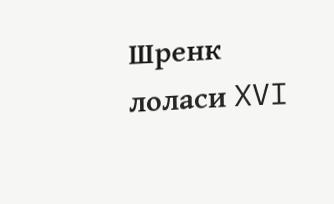Шренк лоласи XVI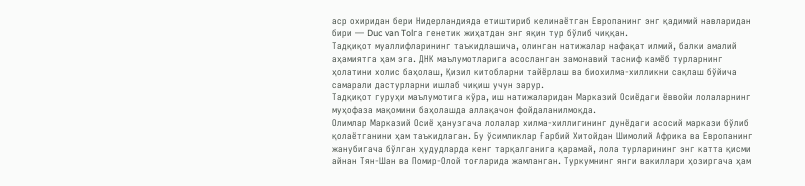аср охиридан бери Нидерландияда етиштириб келинаётган Европанинг энг қадимий навларидан бири — Duc van Tolга генетик жиҳатдан энг яқин тур бўлиб чиққан.
Тадқиқот муаллифларининг таъкидлашича, олинган натижалар нафақат илмий, балки амалий аҳамиятга ҳам эга. ДНК маълумотларига асосланган замонавий тасниф камёб турларнинг ҳолатини холис баҳолаш, Қизил китобларни тайёрлаш ва биохилма-хилликни сақлаш бўйича самарали дастурларни ишлаб чиқиш учун зарур.
Тадқиқот гуруҳи маълумотига кўра, иш натижаларидан Марказий Осиёдаги ёввойи лолаларнинг муҳофаза мақомини баҳолашда аллақачон фойдаланилмоқда.
Олимлар Марказий Осиё ҳанузгача лолалар хилма-хиллигининг дунёдаги асосий маркази бўлиб қолаётганини ҳам таъкидлаган. Бу ўсимликлар Ғарбий Хитойдан Шимолий Африка ва Европанинг жанубигача бўлган ҳудудларда кенг тарқалганига қарамай, лола турларининг энг катта қисми айнан Тян-Шан ва Помир-Олой тоғларида жамланган. Туркумнинг янги вакиллари ҳозиргача ҳам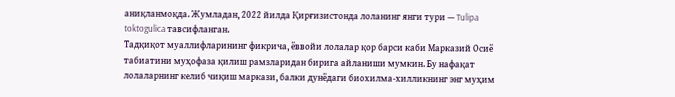аниқланмоқда. Жумладан, 2022 йилда Қирғизистонда лоланинг янги тури — Tulipa toktogulica тавсифланган.
Тадқиқот муаллифларининг фикрича, ёввойи лолалар қор барси каби Марказий Осиё табиатини муҳофаза қилиш рамзларидан бирига айланиши мумкин. Бу нафақат лолаларнинг келиб чиқиш маркази, балки дунёдаги биохилма-хилликнинг энг муҳим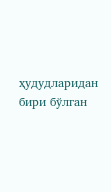ҳудудларидан бири бўлган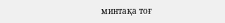минтақа тоғ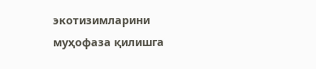экотизимларини муҳофаза қилишга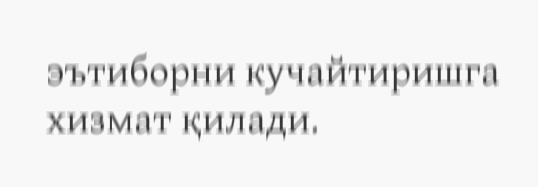эътиборни кучайтиришга хизмат қилади.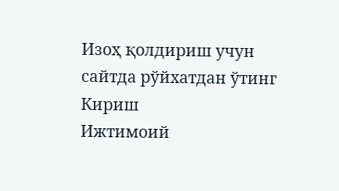Изоҳ қолдириш учун сайтда рўйхатдан ўтинг
Кириш
Ижтимоий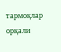тармоқлар орқали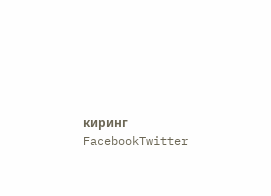киринг
FacebookTwitter